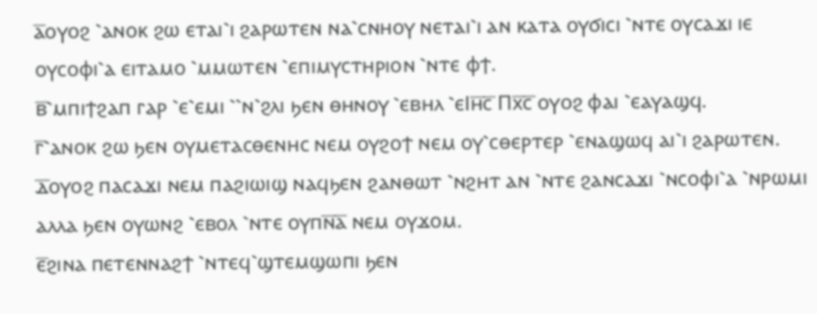ⲁ̅ⲟⲩⲟϩ ⳿ⲁⲛⲟⲕ ϩⲱ ⲉⲧⲁⲓ⳿ⲓ ϩⲁⲣⲱⲧⲉⲛ ⲛⲁ⳿ⲥⲛⲏⲟⲩ ⲛⲉⲧⲁⲓ⳿ⲓ ⲁⲛ ⲕⲁⲧⲁ ⲟⲩϭⲓⲥⲓ ⳿ⲛⲧⲉ ⲟⲩⲥⲁϫⲓ ⲓⲉ ⲟⲩⲥⲟⲫⲓ⳿ⲁ ⲉⲓⲧⲁⲙⲟ ⳿ⲙⲙⲱⲧⲉⲛ ⳿ⲉⲡⲓⲙⲩⲥⲧⲏⲣⲓⲟⲛ ⳿ⲛⲧⲉ ⲫϯ.
ⲃ̅⳿ⲙⲡⲓϯϩⲁⲡ ⲅⲁⲣ ⳿ⲉ⳿ⲉⲙⲓ ⳿⳿ⲛ⳿ϩⲗⲓ ϧⲉⲛ ⲑⲏⲛⲟⲩ ⳿ⲉⲃⲏⲗ ⳿ⲉⲒⲏ̅ⲥ̅ Ⲡⲭ̅ⲥ̅ ⲟⲩⲟϩ ⲫⲁⲓ ⳿ⲉⲁⲩⲁϣϥ.
ⲅ̅⳿ⲁⲛⲟⲕ ϩⲱ ϧⲉⲛ ⲟⲩⲙⲉⲧⲁⲥⲑⲉⲛⲏⲥ ⲛⲉⲙ ⲟⲩϩⲟϯ ⲛⲉⲙ ⲟⲩ⳿ⲥⲑⲉⲣⲧⲉⲣ ⳿ⲉⲛⲁϣⲱϥ ⲁⲓ⳿ⲓ ϩⲁⲣⲱⲧⲉⲛ.
ⲇ̅ⲟⲩⲟϩ ⲡⲁⲥⲁϫⲓ ⲛⲉⲙ ⲡⲁϩⲓⲱⲓϣ ⲛⲁϥϧⲉⲛ ϩⲁⲛⲑⲱⲧ ⳿ⲛϩⲏⲧ ⲁⲛ ⳿ⲛⲧⲉ ϩⲁⲛⲥⲁϫⲓ ⳿ⲛⲥⲟⲫⲓ⳿ⲁ ⳿ⲛⲣⲱⲙⲓ ⲁⲗⲗⲁ ϧⲉⲛ ⲟⲩⲱⲛϩ ⳿ⲉⲃⲟⲗ ⳿ⲛⲧⲉ ⲟⲩⲡⲛ̅ⲁ̅ ⲛⲉⲙ ⲟⲩϫⲟⲙ.
ⲉ̅ϩⲓⲛⲁ ⲡⲉⲧⲉⲛⲛⲁϩϯ ⳿ⲛⲧⲉϥ⳿ϣⲧⲉⲙϣⲱⲡⲓ ϧⲉⲛ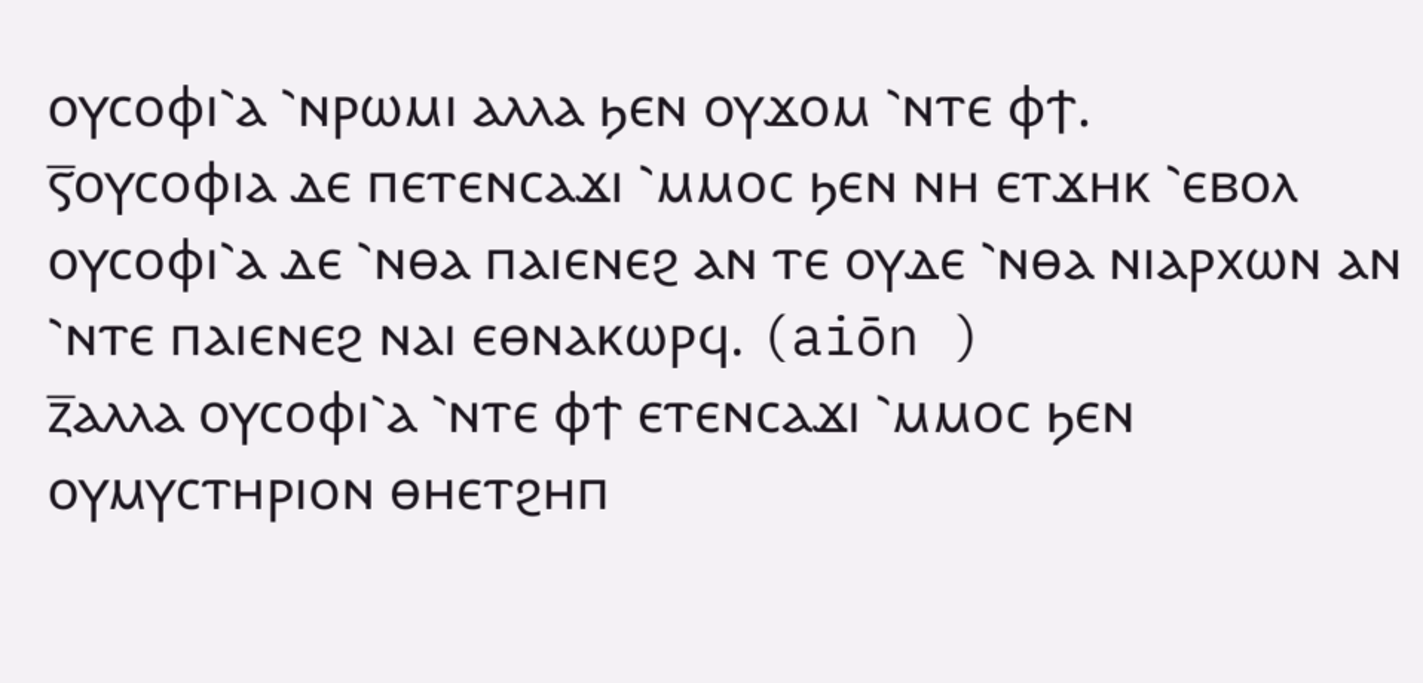ⲟⲩⲥⲟⲫⲓ⳿ⲁ ⳿ⲛⲣⲱⲙⲓ ⲁⲗⲗⲁ ϧⲉⲛ ⲟⲩϫⲟⲙ ⳿ⲛⲧⲉ ⲫϯ.
ⲋ̅ⲟⲩⲥⲟⲫⲓⲁ ⲇⲉ ⲡⲉⲧⲉⲛⲥⲁϫⲓ ⳿ⲙⲙⲟⲥ ϧⲉⲛ ⲛⲏ ⲉⲧϫⲏⲕ ⳿ⲉⲃⲟⲗ ⲟⲩⲥⲟⲫⲓ⳿ⲁ ⲇⲉ ⳿ⲛⲑⲁ ⲡⲁⲓⲉⲛⲉϩ ⲁⲛ ⲧⲉ ⲟⲩⲇⲉ ⳿ⲛⲑⲁ ⲛⲓⲁⲣⲭⲱⲛ ⲁⲛ ⳿ⲛⲧⲉ ⲡⲁⲓⲉⲛⲉϩ ⲛⲁⲓ ⲉⲑⲛⲁⲕⲱⲣϥ. (aiōn )
ⲍ̅ⲁⲗⲗⲁ ⲟⲩⲥⲟⲫⲓ⳿ⲁ ⳿ⲛⲧⲉ ⲫϯ ⲉⲧⲉⲛⲥⲁϫⲓ ⳿ⲙⲙⲟⲥ ϧⲉⲛ ⲟⲩⲙⲩⲥⲧⲏⲣⲓⲟⲛ ⲑⲏⲉⲧϩⲏⲡ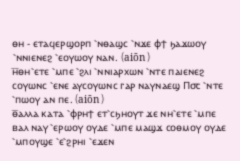ⲑⲏ - ⲉⲧⲁϥⲉⲣϣⲟⲣⲡ ⳿ⲛⲑⲁϣⲥ ⳿ⲛϫⲉ ⲫϯ ϧⲁϫⲱⲟⲩ ⳿ⲛⲛⲓⲉⲛⲉϩ ⳿ⲉⲟⲩⲱⲟⲩ ⲛⲁⲛ. (aiōn )
ⲏ̅ⲑⲏ⳿ⲉⲧⲉ ⳿ⲙⲡⲉ ⳿ϩⲗⲓ ⳿ⲛⲛⲓⲁⲣⲭⲱⲛ ⳿ⲛⲧⲉ ⲡⲁⲓⲉⲛⲉϩ ⲥⲟⲩⲱⲛⲥ ⳿ⲉⲛⲉ ⲁⲩⲥⲟⲩⲱⲛⲥ ⲅⲁⲣ ⲛⲁⲩⲛⲁⲉϣ Ⲡ⳪ ⳿ⲛⲧⲉ ⳿ⲡⲱⲟⲩ ⲁⲛ ⲡⲉ. (aiōn )
ⲑ̅ⲁⲗⲗⲁ ⲕⲁⲧⲁ ⳿ⲫⲣⲏϯ ⲉⲧ⳿ⲥϧⲏⲟⲩⲧ ϫⲉ ⲛⲏ⳿ⲉⲧⲉ ⳿ⲙⲡⲉ ⲃⲁⲗ ⲛⲁⲩ ⳿ⲉⲣⲱⲟⲩ ⲟⲩⲇⲉ ⳿ⲙⲡⲉ ⲙⲁϣϫ ⲥⲟⲑⲙⲟⲩ ⲟⲩⲇⲉ ⳿ⲙⲡⲟⲩϣⲉ ⳿ⲉ⳿ϩⲣⲏⲓ ⳿ⲉϫⲉⲛ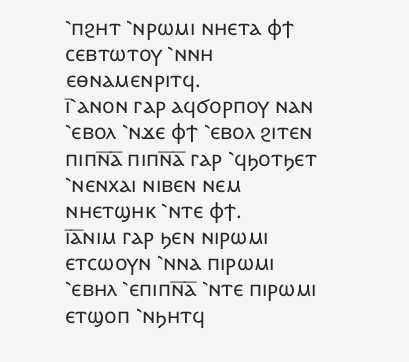⳿ⲡϩⲏⲧ ⳿ⲛⲣⲱⲙⲓ ⲛⲏⲉⲧⲁ ⲫϯ ⲥⲉⲃⲧⲱⲧⲟⲩ ⳿ⲛⲛⲏ ⲉⲑⲛⲁⲙⲉⲛⲣⲓⲧϥ.
ⲓ̅⳿ⲁⲛⲟⲛ ⲅⲁⲣ ⲁϥϭⲟⲣⲡⲟⲩ ⲛⲁⲛ ⳿ⲉⲃⲟⲗ ⳿ⲛϫⲉ ⲫϯ ⳿ⲉⲃⲟⲗ ϩⲓⲧⲉⲛ ⲡⲓⲡⲛ̅ⲁ̅ ⲡⲓⲡⲛ̅ⲁ̅ ⲅⲁⲣ ⳿ϥϧⲟⲧϧⲉⲧ ⳿ⲛⲉⲛⲭⲁⲓ ⲛⲓⲃⲉⲛ ⲛⲉⲙ ⲛⲏⲉⲧϣⲏⲕ ⳿ⲛⲧⲉ ⲫϯ.
ⲓ̅ⲁ̅ⲛⲓⲙ ⲅⲁⲣ ϧⲉⲛ ⲛⲓⲣⲱⲙⲓ ⲉⲧⲥⲱⲟⲩⲛ ⳿ⲛⲛⲁ ⲡⲓⲣⲱⲙⲓ ⳿ⲉⲃⲏⲗ ⳿ⲉⲡⲓⲡⲛ̅ⲁ̅ ⳿ⲛⲧⲉ ⲡⲓⲣⲱⲙⲓ ⲉⲧϣⲟⲡ ⳿ⲛϧⲏⲧϥ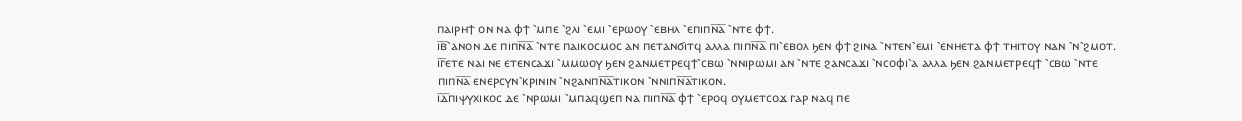ⲡⲁⲓⲣⲏϯ ⲟⲛ ⲛⲁ ⲫϯ ⳿ⲙⲡⲉ ⳿ϩⲗⲓ ⳿ⲉⲙⲓ ⳿ⲉⲣⲱⲟⲩ ⳿ⲉⲃⲏⲗ ⳿ⲉⲡⲓⲡⲛ̅ⲁ̅ ⳿ⲛⲧⲉ ⲫϯ.
ⲓ̅ⲃ̅⳿ⲁⲛⲟⲛ ⲇⲉ ⲡⲓⲡⲛ̅ⲁ̅ ⳿ⲛⲧⲉ ⲡⲁⲓⲕⲟⲥⲙⲟⲥ ⲁⲛ ⲡⲉⲧⲁⲛϭⲓⲧϥ ⲁⲗⲗⲁ ⲡⲓⲡⲛ̅ⲁ̅ ⲡⲓ⳿ⲉⲃⲟⲗ ϧⲉⲛ ⲫϯ ϩⲓⲛⲁ ⳿ⲛⲧⲉⲛ⳿ⲉⲙⲓ ⳿ⲉⲛⲏⲉⲧⲁ ⲫϯ ⲧⲏⲓⲧⲟⲩ ⲛⲁⲛ ⳿ⲛ⳿ϩⲙⲟⲧ.
ⲓ̅ⲅ̅ⲉⲧⲉ ⲛⲁⲓ ⲛⲉ ⲉⲧⲉⲛⲥⲁϫⲓ ⳿ⲙⲙⲱⲟⲩ ϧⲉⲛ ϩⲁⲛⲙⲉⲧⲣⲉϥϯ⳿ⲥⲃⲱ ⳿ⲛⲛⲓⲣⲱⲙⲓ ⲁⲛ ⳿ⲛⲧⲉ ϩⲁⲛⲥⲁϫⲓ ⳿ⲛⲥⲟⲫⲓ⳿ⲁ ⲁⲗⲗⲁ ϧⲉⲛ ϩⲁⲛⲙⲉⲧⲣⲉϥϯ ⳿ⲥⲃⲱ ⳿ⲛⲧⲉ ⲡⲓⲡⲛ̅ⲁ̅ ⲉⲛⲉⲣⲥⲩⲛ⳿ⲕⲣⲓⲛⲓⲛ ⳿ⲛϩⲁⲛⲡⲛ̅ⲁ̅ⲧⲓⲕⲟⲛ ⳿ⲛⲛⲓⲡⲛ̅ⲁ̅ⲧⲓⲕⲟⲛ.
ⲓ̅ⲇ̅ⲡⲓⲯⲩⲭⲓⲕⲟⲥ ⲇⲉ ⳿ⲛⲣⲱⲙⲓ ⳿ⲙⲡⲁϥϣⲉⲡ ⲛⲁ ⲡⲓⲡⲛ̅ⲁ̅ ⲫϯ ⳿ⲉⲣⲟϥ ⲟⲩⲙⲉⲧⲥⲟϫ ⲅⲁⲣ ⲛⲁϥ ⲡⲉ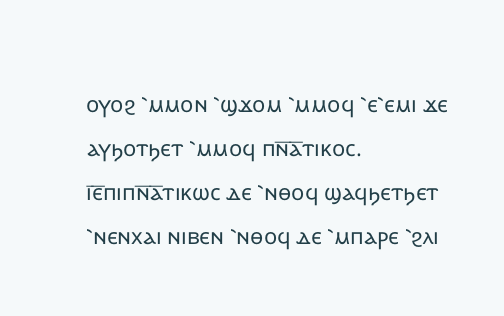ⲟⲩⲟϩ ⳿ⲙⲙⲟⲛ ⳿ϣϫⲟⲙ ⳿ⲙⲙⲟϥ ⳿ⲉ⳿ⲉⲙⲓ ϫⲉ ⲁⲩϧⲟⲧϧⲉⲧ ⳿ⲙⲙⲟϥ ⲡⲛ̅ⲁ̅ⲧⲓⲕⲟⲥ.
ⲓ̅ⲉ̅ⲡⲓⲡⲛ̅ⲁ̅ⲧⲓⲕⲱⲥ ⲇⲉ ⳿ⲛⲑⲟϥ ϣⲁϥϧⲉⲧϧⲉⲧ ⳿ⲛⲉⲛⲭⲁⲓ ⲛⲓⲃⲉⲛ ⳿ⲛⲑⲟϥ ⲇⲉ ⳿ⲙⲡⲁⲣⲉ ⳿ϩⲗⲓ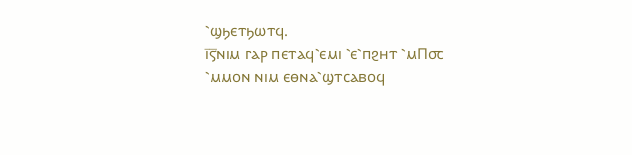⳿ϣϧⲉⲧϧⲱⲧϥ.
ⲓ̅ⲋ̅ⲛⲓⲙ ⲅⲁⲣ ⲡⲉⲧⲁϥ⳿ⲉⲙⲓ ⳿ⲉ⳿ⲡϩⲏⲧ ⳿ⲙⲠ⳪ ⳿ⲙⲙⲟⲛ ⲛⲓⲙ ⲉⲑⲛⲁ⳿ϣⲧⲥⲁⲃⲟϥ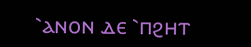⳿ⲁⲛⲟⲛ ⲇⲉ ⳿ⲡϩⲏⲧ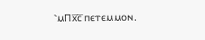⳿ⲙⲠⲭ̅ⲥ̅ ⲡⲉⲧⲉⲙⲙⲟⲛ.